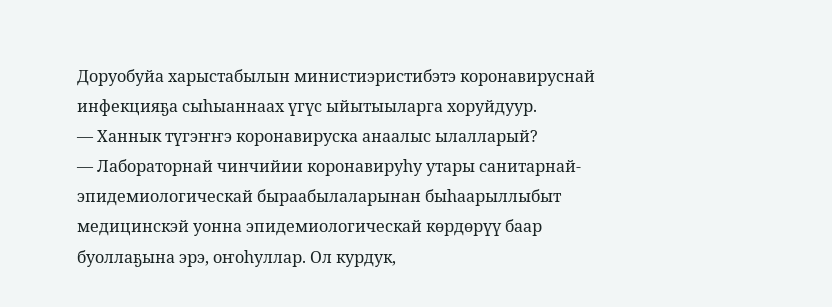Доруобуйа харыстабылын министиэристибэтэ коронавируснай инфекцияҕа сыһыаннаах үгүс ыйытыыларга хоруйдуур.
— Ханнык түгэҥҥэ коронавируска анаалыс ылалларый?
— Лабораторнай чинчийии коронавируһу утары санитарнай-эпидемиологическай быраабылаларынан быһаарыллыбыт медицинскэй уонна эпидемиологическай көрдөрүү баар буоллаҕына эрэ, оҥоһуллар. Ол курдук,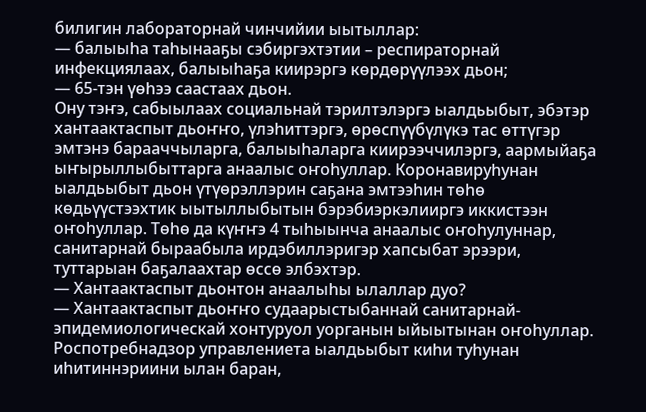билигин лабораторнай чинчийии ыытыллар:
— балыыһа таһынааҕы сэбиргэхтэтии – респираторнай инфекциялаах, балыыһаҕа киирэргэ көрдөрүүлээх дьон;
— 65-тэн үөһээ саастаах дьон.
Ону тэҥэ, сабыылаах социальнай тэрилтэлэргэ ыалдьыбыт, эбэтэр хантаактаспыт дьоҥҥо, үлэһиттэргэ, өрөспүүбүлүкэ тас өттүгэр эмтэнэ барааччыларга, балыыһаларга киирээччилэргэ, аармыйаҕа ыҥырыллыбыттарга анаалыс оҥоһуллар. Коронавируһунан ыалдьыбыт дьон үтүөрэллэрин саҕана эмтээһин төһө көдьүүстээхтик ыытыллыбытын бэрэбиэркэлииргэ иккистээн оҥоһуллар. Төһө да күҥҥэ 4 тыһыынча анаалыс оҥоһулуннар, санитарнай быраабыла ирдэбиллэригэр хапсыбат эрээри, туттарыан баҕалаахтар өссө элбэхтэр.
— Хантаактаспыт дьонтон анаалыһы ылаллар дуо?
— Хантаактаспыт дьоҥҥо судаарыстыбаннай санитарнай-эпидемиологическай хонтуруол уорганын ыйыытынан оҥоһуллар. Роспотребнадзор управлениета ыалдьыбыт киһи туһунан иһитиннэриини ылан баран,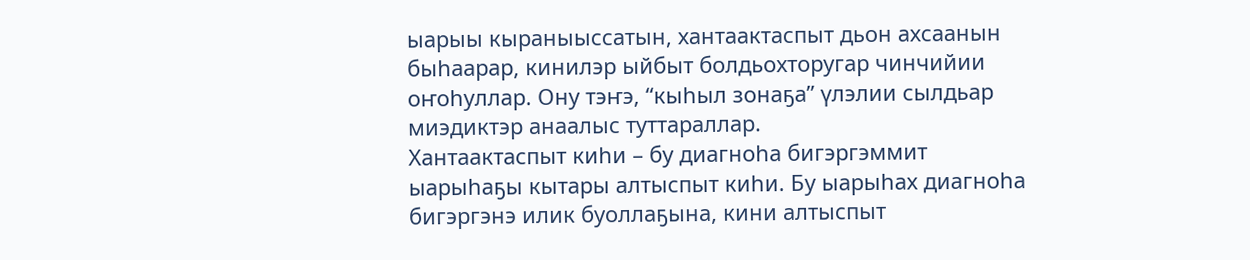ыарыы кыраныыссатын, хантаактаспыт дьон ахсаанын быһаарар, кинилэр ыйбыт болдьохторугар чинчийии оҥоһуллар. Ону тэҥэ, “кыһыл зонаҕа” үлэлии сылдьар миэдиктэр анаалыс туттараллар.
Хантаактаспыт киһи – бу диагноһа бигэргэммит ыарыһаҕы кытары алтыспыт киһи. Бу ыарыһах диагноһа бигэргэнэ илик буоллаҕына, кини алтыспыт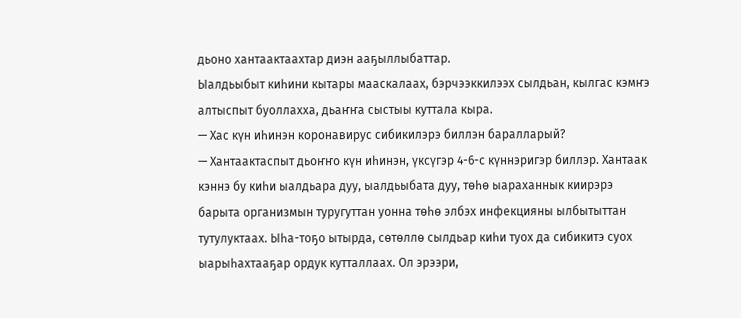дьоно хантаактаахтар диэн ааҕыллыбаттар.
Ыалдьыбыт киһини кытары мааскалаах, бэрчээккилээх сылдьан, кылгас кэмҥэ алтыспыт буоллахха, дьаҥҥа сыстыы куттала кыра.
— Хас күн иһинэн коронавирус сибикилэрэ биллэн баралларый?
— Хантаактаспыт дьоҥҥо күн иһинэн, үксүгэр 4-6-с күннэригэр биллэр. Хантаак кэннэ бу киһи ыалдьара дуу, ыалдьыбата дуу, төһө ыараханнык киирэрэ барыта организмын туругуттан уонна төһө элбэх инфекцияны ылбытыттан тутулуктаах. Ыһа-тоҕо ытырда, сөтөллө сылдьар киһи туох да сибикитэ суох ыарыһахтааҕар ордук кутталлаах. Ол эрээри,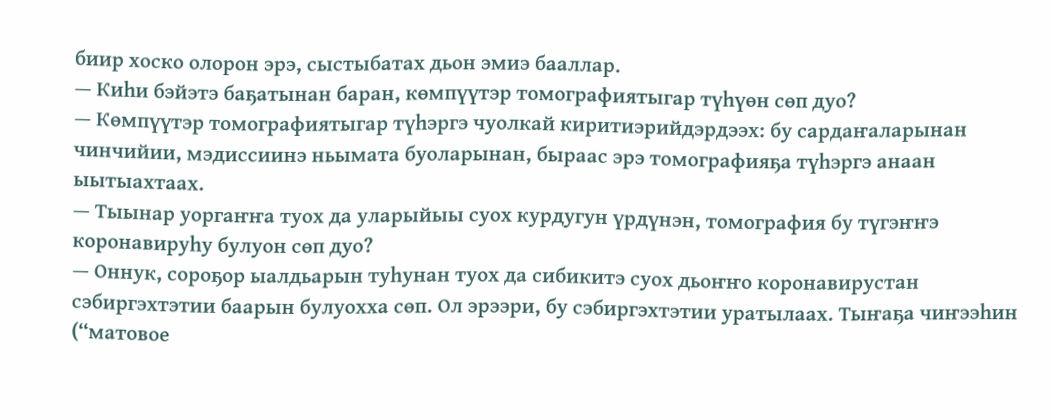биир хоско олорон эрэ, сыстыбатах дьон эмиэ бааллар.
— Киһи бэйэтэ баҕатынан баран, көмпүүтэр томографиятыгар түһүөн сөп дуо?
— Көмпүүтэр томографиятыгар түһэргэ чуолкай киритиэрийдэрдээх: бу сардаҥаларынан чинчийии, мэдиссиинэ ньымата буоларынан, быраас эрэ томографияҕа түһэргэ анаан ыытыахтаах.
— Тыынар уоргаҥҥа туох да уларыйыы суох курдугун үрдүнэн, томография бу түгэҥҥэ коронавируһу булуон сөп дуо?
— Оннук, сороҕор ыалдьарын туһунан туох да сибикитэ суох дьоҥҥо коронавирустан сэбиргэхтэтии баарын булуохха сөп. Ол эрээри, бу сэбиргэхтэтии уратылаах. Тыҥаҕа чиҥээһин (“матовое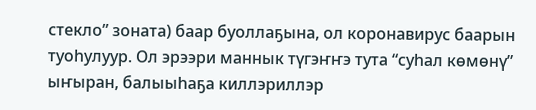стекло” зоната) баар буоллаҕына, ол коронавирус баарын туоһулуур. Ол эрээри маннык түгэҥҥэ тута “суһал көмөнү” ыҥыран, балыыһаҕа киллэриллэр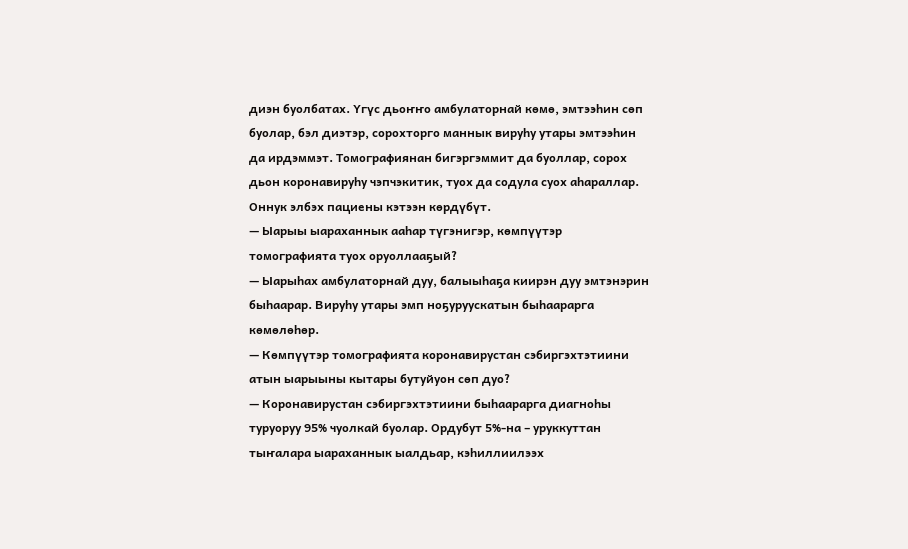диэн буолбатах. Үгүс дьоҥҥо амбулаторнай көмө, эмтээһин сөп буолар, бэл диэтэр, сорохторго маннык вируһу утары эмтээһин да ирдэммэт. Томографиянан бигэргэммит да буоллар, сорох дьон коронавируһу чэпчэкитик, туох да содула суох аһараллар. Оннук элбэх пациены кэтээн көрдүбүт.
— Ыарыы ыараханнык ааһар түгэнигэр, көмпүүтэр томографията туох оруоллааҕый?
— Ыарыһах амбулаторнай дуу, балыыһаҕа киирэн дуу эмтэнэрин быһаарар. Вируһу утары эмп ноҕуруускатын быһаарарга көмөлөһөр.
— Көмпүүтэр томографията коронавирустан сэбиргэхтэтиини атын ыарыыны кытары бутуйуон сөп дуо?
— Коронавирустан сэбиргэхтэтиини быһаарарга диагноһы туруоруу 95% чуолкай буолар. Ордубут 5%-на – уруккуттан тыҥалара ыараханнык ыалдьар, кэһиллиилээх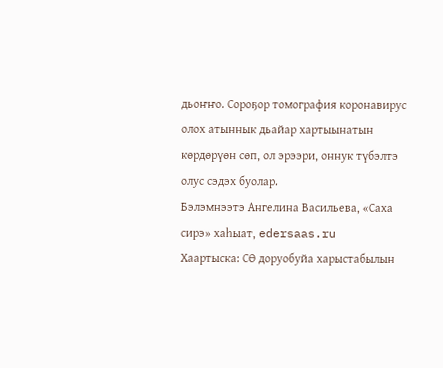дьоҥҥо. Сороҕор томография коронавирус олох атыннык дьайар хартыынатын көрдөрүөн сөп, ол эрээри, оннук түбэлтэ олус сэдэх буолар.
Бэлэмнээтэ Ангелина Васильева, «Саха сирэ» хаһыат, edersaas.ru
Хаартыска: СӨ доруобуйа харыстабылын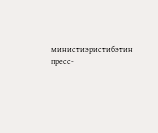министиэристибэтин пресс-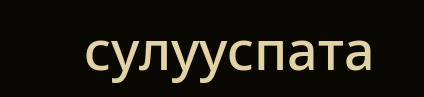сулууспата